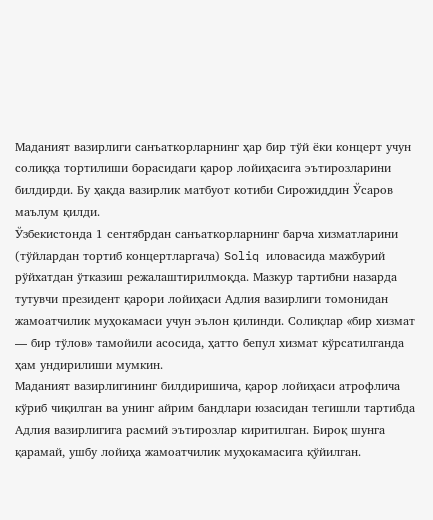Маданият вазирлиги санъаткорларнинг ҳар бир тўй ёки концерт учун солиққа тортилиши борасидаги қарор лойиҳасига эътирозларини билдирди. Бу ҳақда вазирлик матбуот котиби Сирожиддин Ўсаров маълум қилди.
Ўзбекистонда 1 сентябрдан санъаткорларнинг барча хизматларини (тўйлардан тортиб концертларгача) Soliq иловасида мажбурий рўйхатдан ўтказиш режалаштирилмоқда. Мазкур тартибни назарда тутувчи президент қарори лойиҳаси Адлия вазирлиги томонидан жамоатчилик муҳокамаси учун эълон қилинди. Солиқлар «бир хизмат — бир тўлов» тамойили асосида, ҳатто бепул хизмат кўрсатилганда ҳам ундирилиши мумкин.
Маданият вазирлигининг билдиришича, қарор лойиҳаси атрофлича кўриб чиқилган ва унинг айрим бандлари юзасидан тегишли тартибда Адлия вазирлигига расмий эътирозлар киритилган. Бироқ шунга қарамай, ушбу лойиҳа жамоатчилик муҳокамасига қўйилган.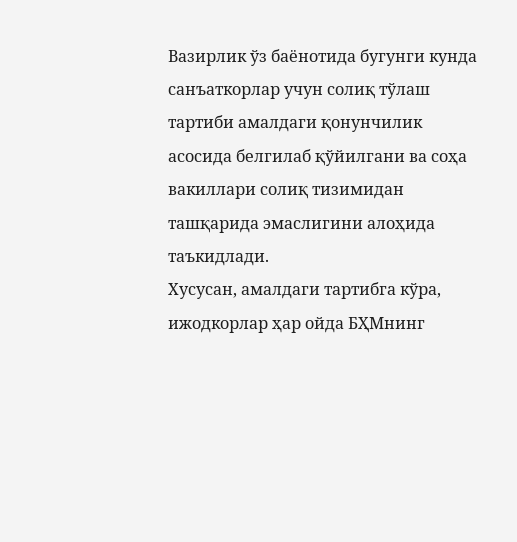Вазирлик ўз баёнотида бугунги кунда санъаткорлар учун солиқ тўлаш тартиби амалдаги қонунчилик асосида белгилаб қўйилгани ва соҳа вакиллари солиқ тизимидан ташқарида эмаслигини алоҳида таъкидлади.
Хусусан, амалдаги тартибга кўра, ижодкорлар ҳар ойда БҲМнинг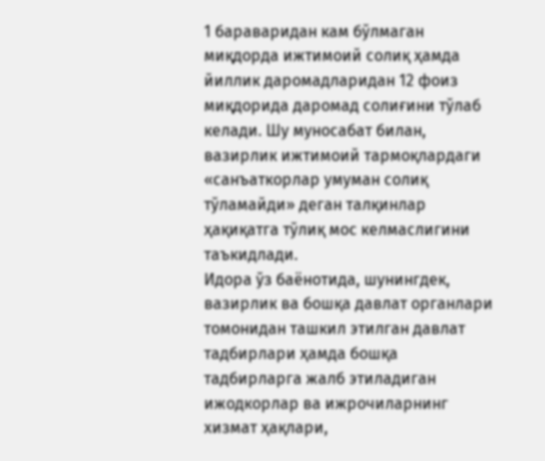1 бараваридан кам бўлмаган миқдорда ижтимоий солиқ ҳамда йиллик даромадларидан 12 фоиз миқдорида даромад солиғини тўлаб келади. Шу муносабат билан, вазирлик ижтимоий тармоқлардаги «санъаткорлар умуман солиқ тўламайди» деган талқинлар ҳақиқатга тўлиқ мос келмаслигини таъкидлади.
Идора ўз баёнотида, шунингдек, вазирлик ва бошқа давлат органлари томонидан ташкил этилган давлат тадбирлари ҳамда бошқа тадбирларга жалб этиладиган ижодкорлар ва ижрочиларнинг хизмат ҳақлари,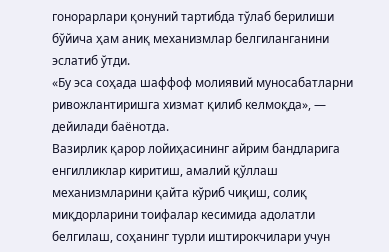гонорарлари қонуний тартибда тўлаб берилиши бўйича ҳам аниқ механизмлар белгиланганини эслатиб ўтди.
«Бу эса соҳада шаффоф молиявий муносабатларни ривожлантиришга хизмат қилиб келмоқда», — дейилади баёнотда.
Вазирлик қарор лойиҳасининг айрим бандларига енгилликлар киритиш, амалий қўллаш механизмларини қайта кўриб чиқиш, солиқ миқдорларини тоифалар кесимида адолатли белгилаш, соҳанинг турли иштирокчилари учун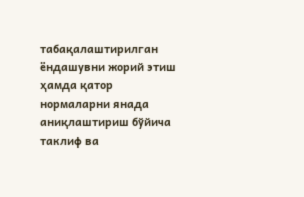табақалаштирилган ёндашувни жорий этиш ҳамда қатор нормаларни янада аниқлаштириш бўйича таклиф ва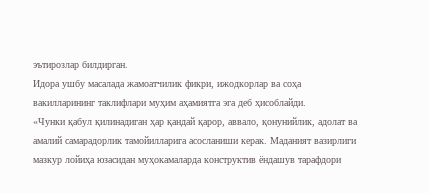эътирозлар билдирган.
Идора ушбу масалада жамоатчилик фикри, ижодкорлар ва соҳа вакилларининг таклифлари муҳим аҳамиятга эга деб ҳисоблайди.
«Чунки қабул қилинадиган ҳар қандай қарор, аввало, қонунийлик, адолат ва амалий самарадорлик тамойилларига асосланиши керак. Маданият вазирлиги мазкур лойиҳа юзасидан муҳокамаларда конструктив ёндашув тарафдори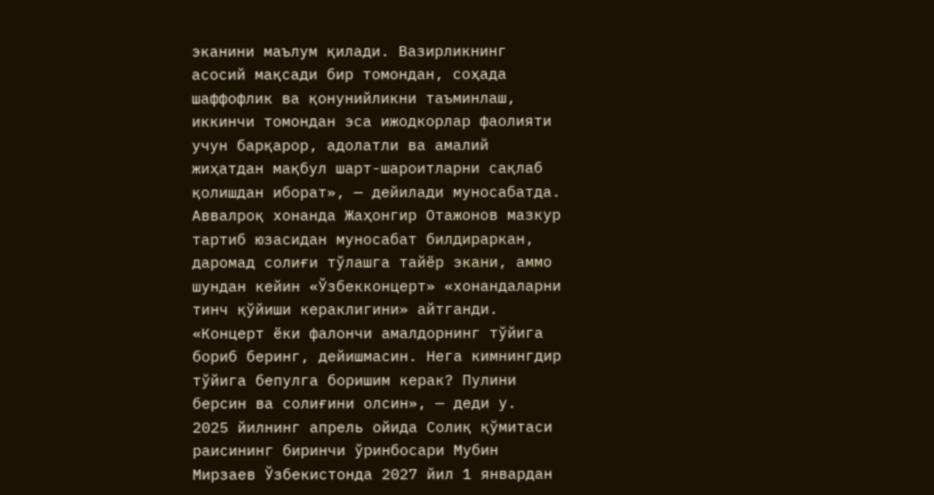эканини маълум қилади. Вазирликнинг асосий мақсади бир томондан, соҳада шаффофлик ва қонунийликни таъминлаш, иккинчи томондан эса ижодкорлар фаолияти учун барқарор, адолатли ва амалий жиҳатдан мақбул шарт-шароитларни сақлаб қолишдан иборат», — дейилади муносабатда.
Аввалроқ хонанда Жаҳонгир Отажонов мазкур тартиб юзасидан муносабат билдираркан, даромад солиғи тўлашга тайёр экани, аммо шундан кейин «Ўзбекконцерт» «хонандаларни тинч қўйиши кераклигини» айтганди. «Концерт ёки фалончи амалдорнинг тўйига бориб беринг, дейишмасин. Нега кимнингдир тўйига бепулга боришим керак? Пулини берсин ва солиғини олсин», — деди у.
2025 йилнинг апрель ойида Солиқ қўмитаси раисининг биринчи ўринбосари Мубин Мирзаев Ўзбекистонда 2027 йил 1 январдан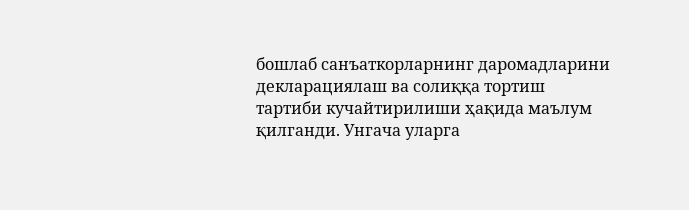бошлаб санъаткорларнинг даромадларини декларациялаш ва солиққа тортиш тартиби кучайтирилиши ҳақида маълум қилганди. Унгача уларга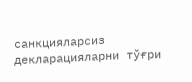санкцияларсиз декларацияларни тўғри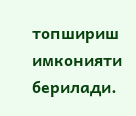топшириш имконияти берилади.